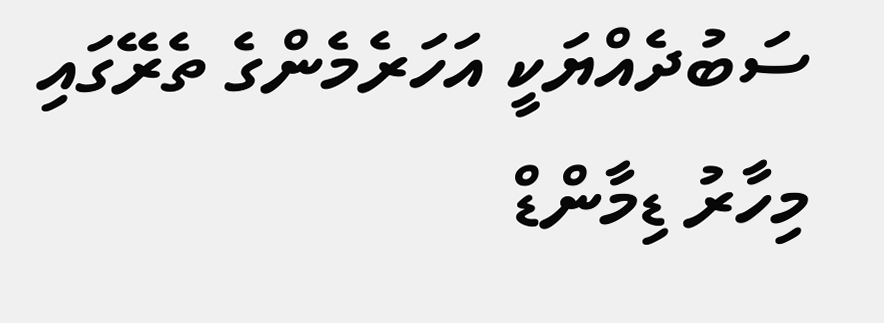ސަބުދެއްޔަކީ އަހަރެމެންގެ ތެރޭގައި މިހާރު ޑިމާންޑް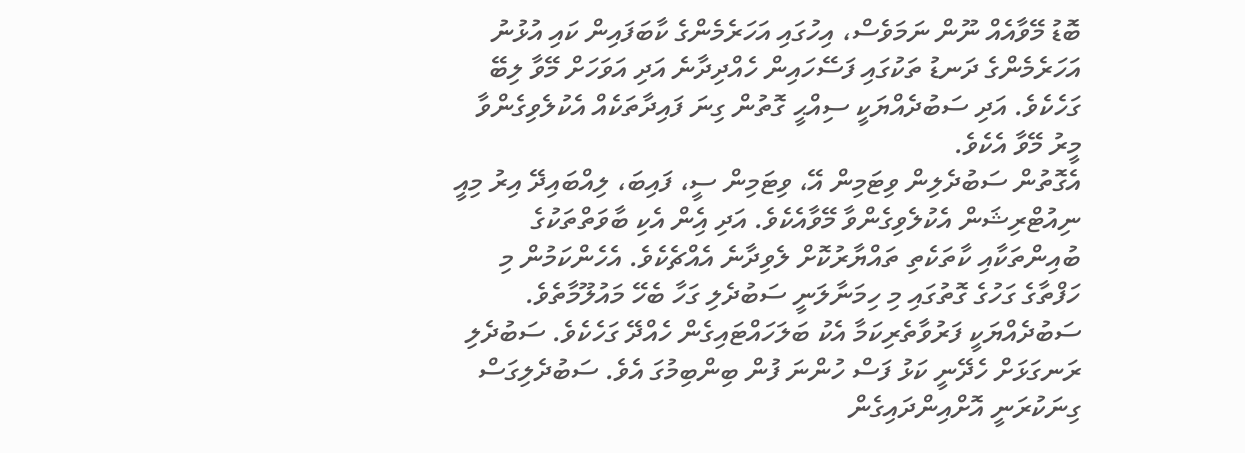ބޮޑު މޭވާއެއް ނޫން ނަމަވެސް، އިހުގައި އަހަރެމެންގެ ކާބަފައިން ކައި އުޅުނު އަހަރެމެންގެ ދަނޑު ތަކުގައި ފަސޭހައިން ހެއްދިދާނެ އަދި އަވަހަށް މޭވާ ލިބޭ ގަހެކެވެ. އަދި ސަބުދެއްޔަކީ ސިއްޙީ ގޮތުން ގިނަ ފައިދާތަކެއް އެކުލެވިގެންވާ މީރު މޭވާ އެކެވެ.
އެގޮތުން ސަބުދެލިން ވިޓަމިން އޭ، ވިޓަމިން ސީ، ފައިބަ، ލިއްބައިދޭ އިރު މިއީ ނިއުޓްރިޝަން އެކުލެވިގެންވާ މޭވާއެކެވެ. އަދި އެިން އެކި ބާވަތްތަކުގެ ބުއިންތަކާއި ކާތަކެތި ތައްޔާރުކޮށް ލެވިދާނެ އެއްޗެކެވެ. އެހެންކަމުން މި ހަފްތާގެ ގަހުގެ ގޮތުގައި މި ހިމަނާލަނީ ސަބުދެލި ގަހާ ބެހޭ މައުލޫމާތެވެ.
ސަބުދެއްޔަކީ ފަރުވާތެރިކަމާ އެކު ބަލަހައްޓައިގެން ހެއްދޭ ގަހެކެވެ. ސަބުދެލި ރަނގަޅަށް ހެދޭނީ ކަޅު ފަސް ހުންނަ ފުން ބިންބިމުގަ އެވެ. ސަބުދެލިގަސް ގިނަކުރަނީ އޮށްއިންދައިގެން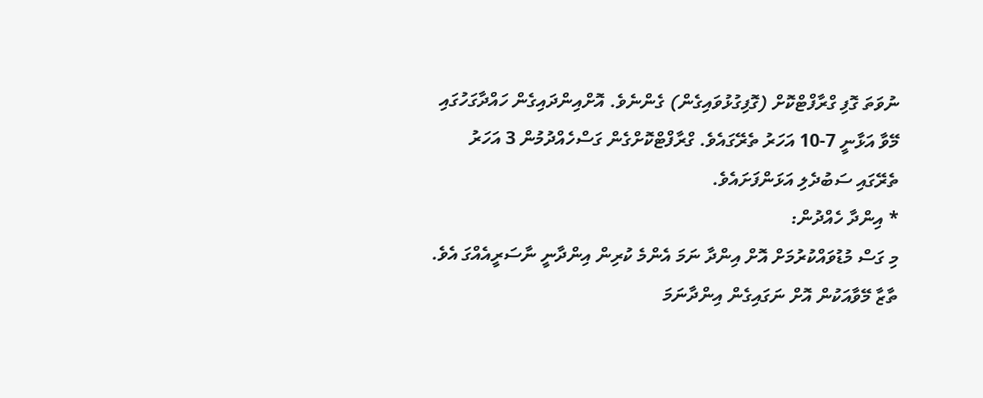ނުވަތަ ގޮފި ގްރާފްޓްކޮށް (ގޮފިގުޅުވައިގެން) ގެންނެވެ. އޮށްއިންދައިގެން ހައްދާގަހުގައި މޭވާ އަޅާނީ 7-10 އަހަރު ތެރޭގައެވެ. ގްރާފްޓްކޮށްގެން ގަސްހެއްދުމުން 3 އަހަރު ތެރޭގައި ސަބުދެލި އަޅަންފަށައެވެ.
* އިންދާ ހެއްދުން:
މި ގަސް މުޑުވައްކުރުމަށް އޮށް އިންދާ ނަމަ އެންމެ ކުރިން އިންދާނީ ނާސަރީއެއްގަ އެވެ. ތާޒާ މޭވާއަކުން އޮށް ނަގައިގެން އިންދާނަމަ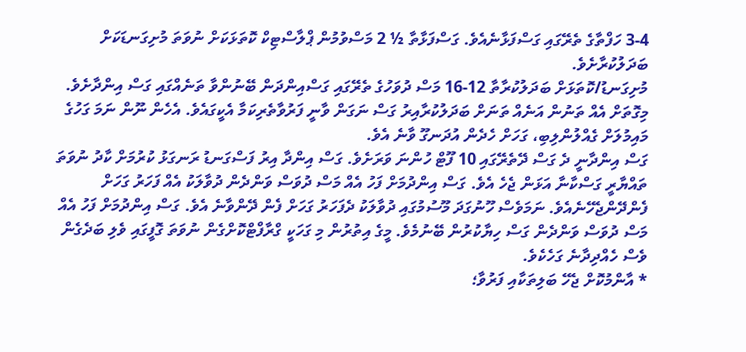3-4 ހަފްތާގެ ތެރޭގައި ގަސްފަޅާނެއެވެ. ގަސްފަޅާތާ ½ 2 މަސްވުމުން ޕްލާސްޓިކް ކޮތަޅަކަށް ނުވަތަ މުށިގަނޑަކަށް ބަދަލުކުރާށެވެ.
މުށިގަނޑު/ކޮތަޅަށް ބަދަލުކުރާތާ 12-16 މަސް ދުވަހުގެ ތެރޭގައި ގަސްއިންދަން ބޭނުންވާ ތަނެއްގައި ގަސް އިންދާށެވެ. މިގޮތަށް އެއް ތަނުން އަނެއް ތަނަށް ބަދަލުކުރާއިރު ގަސް ނަގަން ވާނީ ފަރުވާތެރިކަމާ އެކީގައެވެ. އެހެން ނޫން ނަމަ ގަހުގެ މައިމުލަށް ގެއްލުންލިބި، ގަހަށް ހެދެން އުދަނގޫ ވާނެ އެވެ.
ގަސް އިންދާނީ ދެ ގަސް ދޭތެރޭގައި 10 ފޫޓް ހުންނަ ވަރަށެވެ. ގަސް އިންދާ އިރު ފަސްގަނޑު ރަނގަޅު ކުރުމަށް ކާދު ނުވަތަ ތައްޔާރީ ގަސްކާނާ އަޅަން ޖެހެ އެވެ. ގަސް އިންދުމަށް ފަހު އެއް މަސް ދުވަސް ވަންދެން ދުވާލަކު އެއް ފަހަރު ގަހަށް ފެންދޭންޖެހޭނެއެވެ. ނަމަވެސް ހޫނުގަދަ މޫސުމުގައި ދުވާލަކު ދެފަހަރު ގަހަށް ފެން ދޭންވާނެ އެވެ. ގަސް އިންދުމަށް ފަހު އެއް މަސް ދުވަސް ވަންދެން ގަސް ހިޔާކުރުން ބޭނުމެވެ. މީގެ އިތުރުން މި ގަހަކީ ގްރާފްޓްކޮށްގެން ނުވަތަ ގޮފީގައި ވެލި ބަދެގެން ވެސް ހެއްދިދާނެ ގަހެކެވެ.
* އާންމުކޮށް ޖެހޭ ބަލިތަކާއި ފަރުވާ؛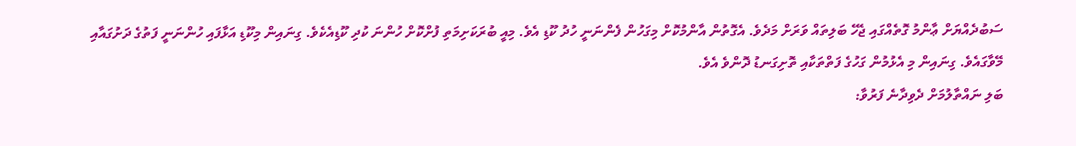ސަބުދެއްޔަށް ޢާންމު ގޮތެއްގައި ޖެހޭ ބަލިތައް ވަރަށް މަދެވެ. އެގޮތުން އާންމުކޮށް މިގަހުން ފެންނަނީ ހުދު ކޫޑި އެވެ. މިއީ ބުރަކަށިމަތި ފުށްކޮށް ހުންނަ ކުދި ކޫޑިއެކެވެ. ގިނައިން މިކޫޑި އަޅާފައި ހުންނަނީ ފަތުގެ ދަށުގައާއި މޭވާގައެވެ. ގިނައިން މި އެޅުމުން ގަހުގެ ފަތްތަކާއި ތޮށިގަނޑު ދޮންވެ އެވެ.
ބަލި ނައްތާލުމަށް ދެވިދާނެ ފަރުވާ: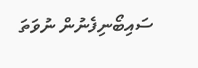ސައިބޯނިފެނުން ނުވަތަ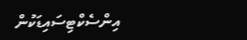އިންސެކްޓިސައިޑަކުން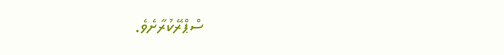ސްޕްރޭކުރާށެވެ.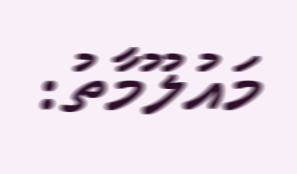މައުލޫމާތު: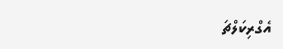އެގްރިކަލްޗަ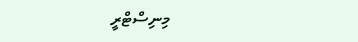މިނިސްޓްރީ